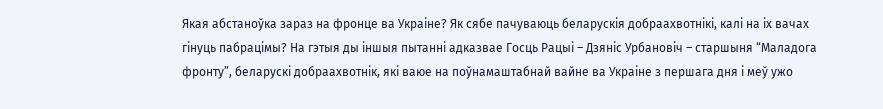Якая абстаноўка зараз на фронце ва Украіне? Як сябе пачуваюць беларускія добраахвотнікі, калі на іх вачах гінуць пабрацімы? На гэтыя ды іншыя пытанні адказвае Госць Рацыі – Дзяніс Урбановіч – старшыня “Маладога фронту”, беларускі добраахвотнік, які ваюе на поўнамаштабнай вайне ва Украіне з першага дня і меў ужо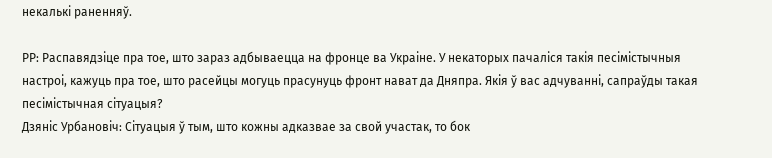некалькі раненняў.

РР: Распавядзіце пра тое, што зараз адбываецца на фронце ва Украіне. У некаторых пачаліся такія песімістычныя настроі, кажуць пра тое, што расейцы могуць прасунуць фронт нават да Дняпра. Якія ў вас адчуванні, сапраўды такая песімістычная сітуацыя?
Дзяніс Урбановіч: Сітуацыя ў тым, што кожны адказвае за свой участак, то бок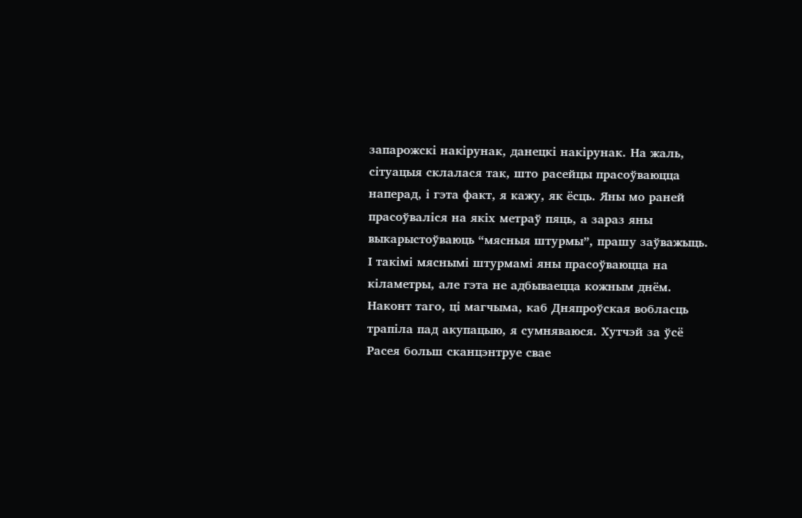запарожскі накірунак, данецкі накірунак. На жаль, сітуацыя склалася так, што расейцы прасоўваюцца наперад, і гэта факт, я кажу, як ёсць. Яны мо раней прасоўваліся на якіх метраў пяць, а зараз яны выкарыстоўваюць “мясныя штурмы”, прашу заўважыць. І такімі мяснымі штурмамі яны прасоўваюцца на кіламетры, але гэта не адбываецца кожным днём.
Наконт таго, ці магчыма, каб Дняпроўская вобласць трапіла пад акупацыю, я сумняваюся. Хутчэй за ўсё Расея больш сканцэнтруе свае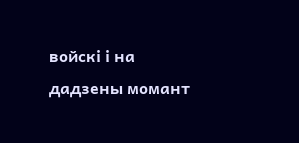войскі і на дадзены момант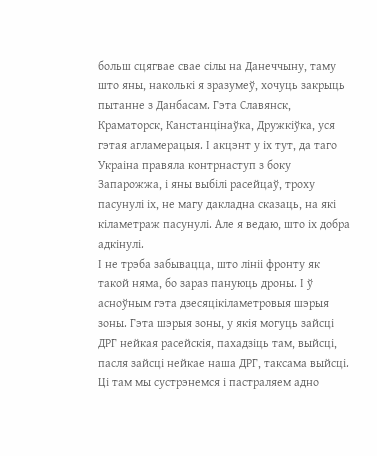больш сцягвае свае сілы на Данеччыну, таму што яны, наколькі я зразумеў, хочуць закрыць пытанне з Данбасам. Гэта Славянск, Краматорск, Канстанцінаўка, Дружкіўка, уся гэтая агламерацыя. І акцэнт у іх тут, да таго Украіна правяла контрнаступ з боку Запарожжа, і яны выбілі расейцаў, троху пасунулі іх, не магу дакладна сказаць, на які кіламетраж пасунулі. Але я ведаю, што іх добра адкінулі.
І не трэба забывацца, што лініі фронту як такой няма, бо зараз пануюць дроны. І ў асноўным гэта дзесяцікіламетровыя шэрыя зоны. Гэта шэрыя зоны, у якія могуць зайсці ДРГ нейкая расейскія, пахадзіць там, выйсці, пасля зайсці нейкае наша ДРГ, таксама выйсці. Ці там мы сустрэнемся і пастраляем адно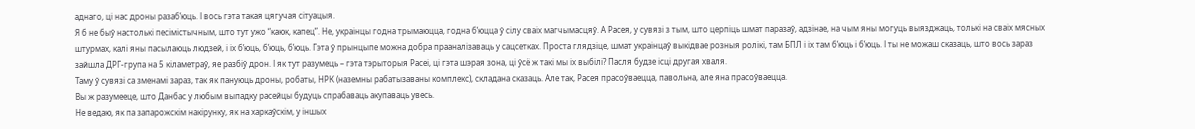аднаго, ці нас дроны разаб’юць. І вось гэта такая цягучая сітуацыя.
Я б не быў настолькі песімістычным, што тут ужо “каюк, капец”. Не, украінцы годна трымаюцца, годна б’юцца ў сілу сваіх магчымасцяў. А Расея, у сувязі з тым, што церпіць шмат паразаў, адзінае, на чым яны могуць выязджаць, толькі на сваіх мясных штурмах, калі яны пасылаюць людзей, і іх б’юць, б’юць, б’юць. Гэта ў прынцыпе можна добра прааналізаваць у сацсетках. Проста глядзіце, шмат украінцаў выкідвае розныя ролікі, там БПЛ і іх там б’юць і б’юць. І ты не можаш сказаць, што вось зараз зайшла ДРГ-група на 5 кіламетраў, яе разбіў дрон. І як тут разумець – гэта тэрыторыя Расеі, ці гэта шэрая зона, ці ўсё ж такі мы іх выбілі? Пасля будзе ісці другая хваля.
Таму ў сувязі са зменамі зараз, так як пануюць дроны, робаты, НРК (наземны рабатызаваны комплекс), складана сказаць. Але так, Расея прасоўваецца, павольна, але яна прасоўваецца.
Вы ж разумееце, што Данбас у любым выпадку расейцы будуць спрабаваць акупаваць увесь.
Не ведаю, як па запарожскім накірунку, як на харкаўскім, у іншых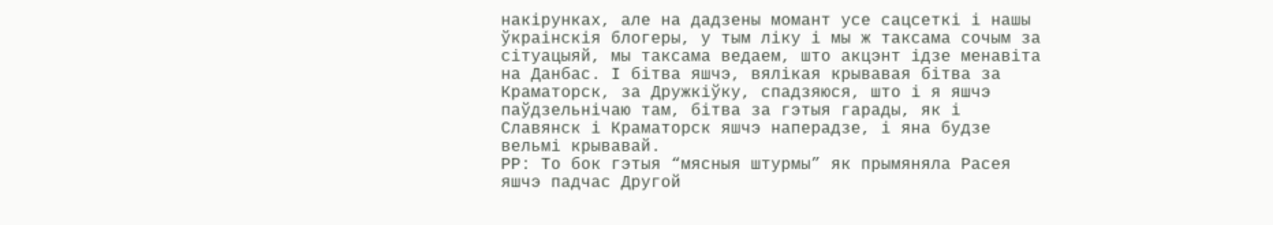накірунках, але на дадзены момант усе сацсеткі і нашы ўкраінскія блогеры, у тым ліку і мы ж таксама сочым за сітуацыяй, мы таксама ведаем, што акцэнт ідзе менавіта на Данбас. І бітва яшчэ, вялікая крывавая бітва за Краматорск, за Дружкіўку, спадзяюся, што і я яшчэ паўдзельнічаю там, бітва за гэтыя гарады, як і Славянск і Краматорск яшчэ наперадзе, і яна будзе вельмі крывавай.
РР: То бок гэтыя “мясныя штурмы” як прымяняла Расея яшчэ падчас Другой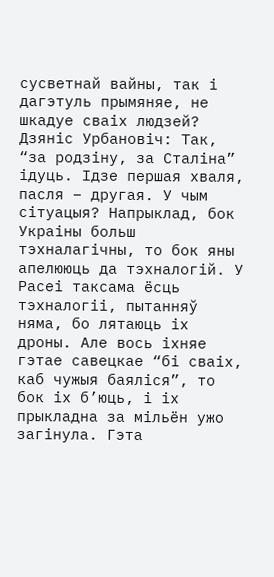сусветнай вайны, так і дагэтуль прымяняе, не шкадуе сваіх людзей?
Дзяніс Урбановіч: Так, “за родзіну, за Сталіна” ідуць. Ідзе першая хваля, пасля – другая. У чым сітуацыя? Напрыклад, бок Украіны больш тэхналагічны, то бок яны апелююць да тэхналогій. У Расеі таксама ёсць тэхналогіі, пытанняў няма, бо лятаюць іх дроны. Але вось іхняе гэтае савецкае “бі сваіх, каб чужыя баяліся”, то бок іх б’юць, і іх прыкладна за мільён ужо загінула. Гэта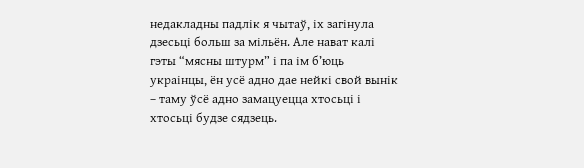недакладны падлік я чытаў, іх загінула дзесьці больш за мільён. Але нават калі гэты “мясны штурм” і па ім б’юць украінцы, ён усё адно дае нейкі свой вынік – таму ўсё адно замацуецца хтосьці і хтосьці будзе сядзець.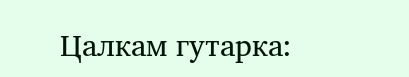Цалкам гутарка: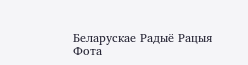Беларускае Радыё Рацыя
Фота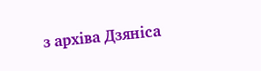з архіва Дзяніса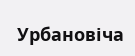Урбановіча